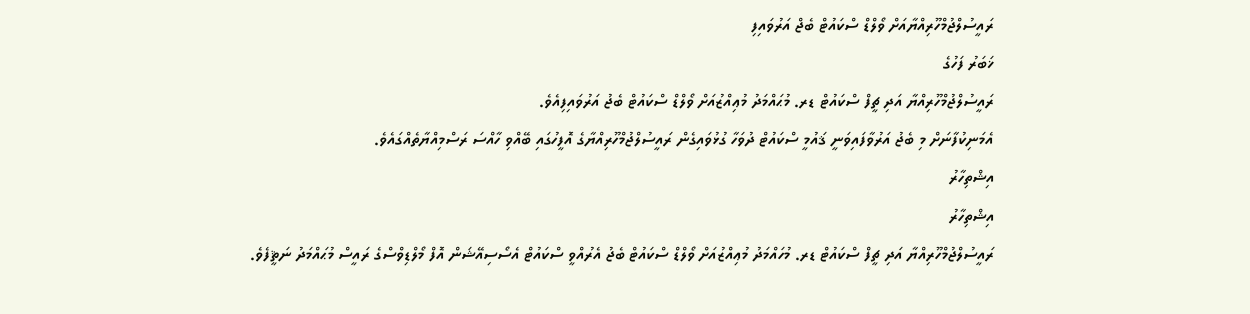ރައީސުލްޖުމްހޫރިއްޔާއަށް ވޯލްޑް ސްކައުޓް ބެޖް އަރުވައިފި
ޚަބަރު ފަހުގެ
ރައީސުލްޖުމްހޫރިއްޔާ އަދި ޗީފް ސްކައުޓް ޑރ. މުޙައްމަދު މުޢިއްޒުއަށް ވޯލްޑް ސްކައުޓް ބެޖު އަރުވައިފިއެވެ.
އެމަނިކުފާނަށް މި ބެޖު އަރުވާފައިވަނީ ޤައުމީ ސްކައުޓް ދުވަހާ ގުޅުވައިގެން ރައީސުލްޖުމްހޫރިއްޔާގެ އޮފީހުގައި ބޭއްވި ހާއްސަ ރަސްމިއްޔާތެއްގައެވެ.
އިޝްތިހާރު
އިޝްތިހާރު
ރައީސުލްޖުމްހޫރިއްޔާ އަދި ޗީފް ސްކައުޓް ޑރ. މުހައްމަދު މުޢިއްޒުއަށް ވޯލްޑް ސްކައުޓް ބެޖު އެރުއްވީ ސްކައުޓް އެސޯސިއޭޝަން އޮފް މޯލްޑިވްސްގެ ރައީސް މުޙައްމަދު ނަޘީފެވެ.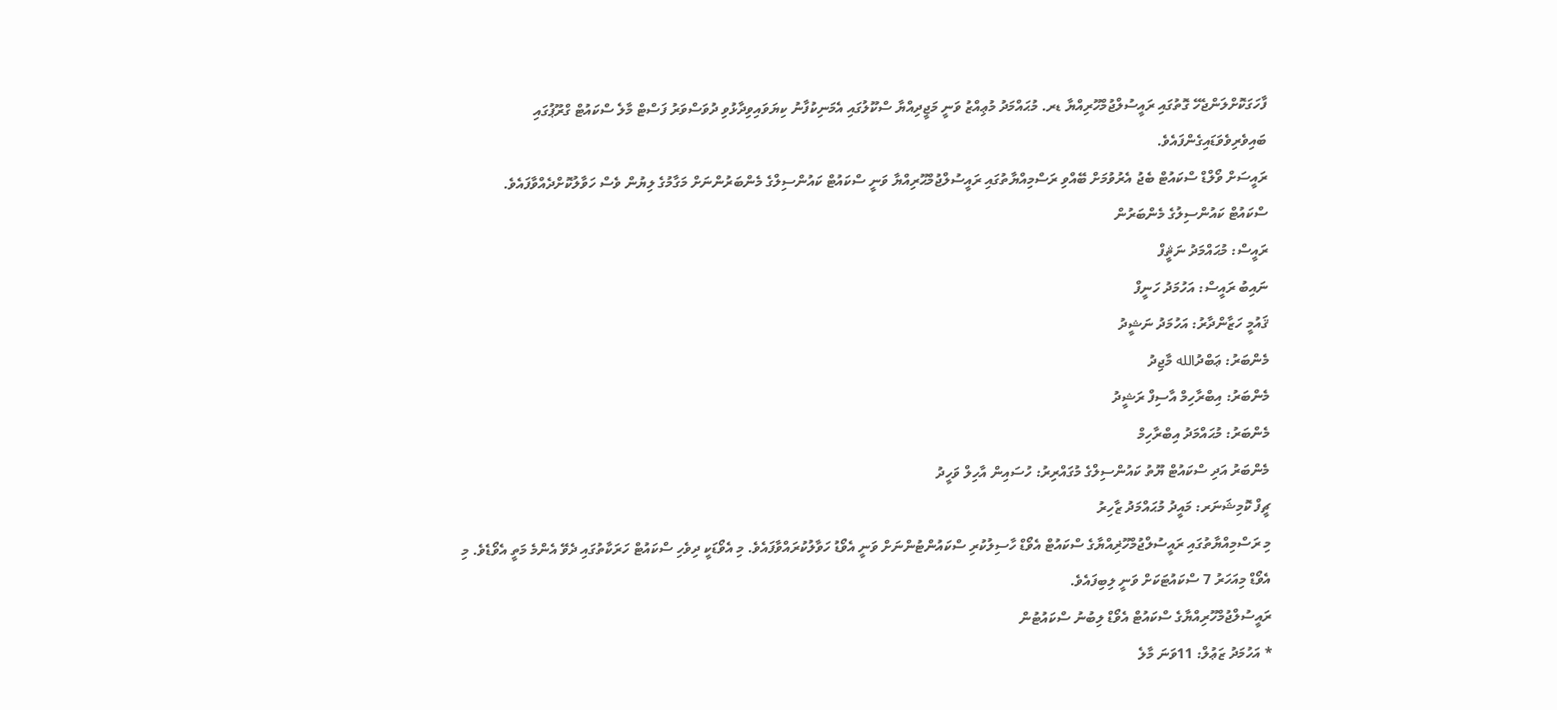ފާހަގަކޮށްލަންޖެހޭ ގޮތުގައި ރައީސުލްޖުމްހޫރިއްޔާ ޑރ. މުޙައްމަދު މުޢިއްޒު ވަނީ މަޖީދިއްޔާ ސްކޫލުގައި އެމަނިކުފާނު ކިޔަވައިވިދާޅުވި ދުވަސްވަރު ފަސްޓް މާލެ ސްކައުޓް ގްރޫޕުގައި ބައިވެރިވެވަޑައިގެންފައެވެ.
ރައީސަށް ވޯލްޑް ސްކައުޓް ބެޖު އެރުވުމަށް ބޭއްވި ރަސްމިއްޔާތުގައި ރައީސުލްޖުމްޙޫރިއްޔާ ވަނީ ސްކައުޓް ކައުންސިލްގެ މެންބަރުންނަށް މަގާމުގެ ލިޔުން ވެސް ހަވާލުކޮށްދެއްވާފައެވެ.
ސްކައުޓް ކައުންސިލުގެ މެންބަރުން
ރައީސް: މުޙައްމަދު ނަޘީފް
ނައިބު ރައީސް: އަހުމަދު ހަނީފް
ޤައުމީ ހަޒާންދާރު: އަހުމަދު ނަޝީދު
މެންބަރު: ޢަބްދުالله މާޖިދު
މެންބަރު: އިބްރާހިމް އާސިފް ރަޝީދު
މެންބަރު: މުޙައްމަދު އިބްރާހިމް
މެންބަރު އަދި ސްކައުޓް ޔޫތު ކައުންސިލްގެ މުގައްރިރު: ހުސައިން އާހިލް ވަހީދު
ޗީފް ކޮމިޝަނަރ: މައީދު މުޙައްމަދު ޒާހިރު
މި ރަސްމިއްޔާތުގައި ރައީސުލްޖުމްހޫޜިއްޔާގެ ސްކައުޓް އެވޯޑް ހާސިލުކުރި ސްކައުންޓުންނަށް ވަނީ އެވޯޑު ހަވާލުކުރައްވާފައެވެ. މި އެވޯޑަކީ ދިވެހި ސްކައުޓް ހަރަކާތުގައި ދެވޭ އެންމެ މަތީ އެވޯޑެވެ. މި އެވޯޑް މިއަހަރު 7 ސްކައުޓަކަށް ވަނީ ލިބިފައެވެ.
ރައީސުލްޖުމްހޫރިއްޔާގެ ސްކައުޓް އެވޯޑް ލިބުނު ސްކައުޓުން
* އަހުމަދު ޒަޢުލް: 11ވަނަ މާލެ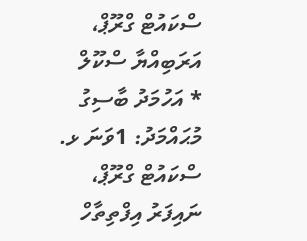ސްކައުޓް ގްރޫޕް، އަރަބިއްޔާ ސްކޫލް
* އަހުމަދު ބާސިގު މުޙައްމަދު: 1ވަނަ ޅ. ސްކައުޓް ގްރޫޕް، ނައިފަރު އިފްތިތާހް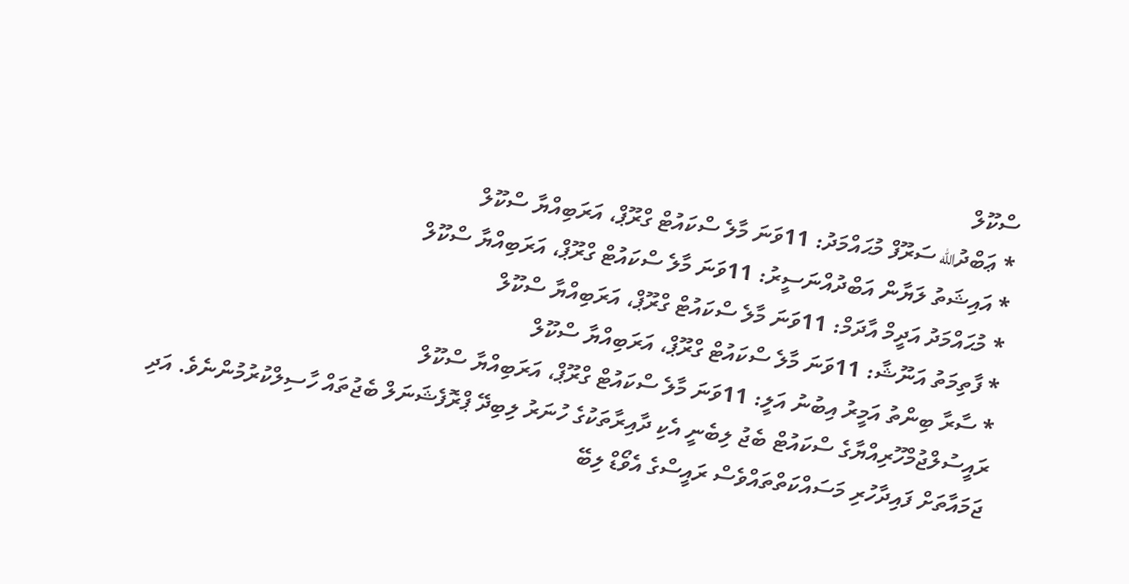ސްކޫލް
* ޢަބްދުالله ސަރޫފް މުޙައްމަދު: 11ވަނަ މާލެ ސްކައުޓް ގްރޫޕް، އަރަބިއްޔާ ސްކޫލް
* އައިޝަތު ލަޔާން އަބްދުއްނަސީރު: 11ވަނަ މާލެ ސްކައުޓް ގްރޫޕް، އަރަބިއްޔާ ސްކޫލް
* މުޙައްމަދު އަދީމް އާދަމް: 11ވަނަ މާލެ ސްކައުޓް ގްރޫޕް، އަރަބިއްޔާ ސްކޫލް
* ފާތިމަތު އަނޫޝާ: 11ވަނަ މާލެ ސްކައުޓް ގްރޫޕް، އަރަބިއްޔާ ސްކޫލް
* ސާރާ ބިންތު އަމީރު އިބުނު އަލީ: 11ވަނަ މާލެ ސްކައުޓް ގްރޫޕް، އަރަބިއްޔާ ސްކޫލް
ރައީސުލްޖުމްހޫރިއްޔާގެ ސްކައުޓް ބެޖު ލިބެނީ އެކި ދާއިރާތަކުގެ ހުނަރު ލިބިދޭ ޕްރޮފެޝަނަލް ބެޖުތައް ހާސިލްކުރުމުންނެވެ. އަދި ޖަމައާތަށް ފައިދާހުރި މަސައްކަތްތައްވެސް ރައީސްގެ އެވޯޑް ލިބޭ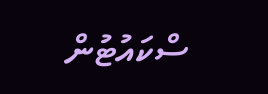ސްކައުޓުން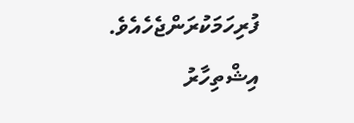ފުރިހަމަކުރަންޖެހެއެވެ.
އިޝްތިހާރު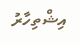އިޝްތިހާރު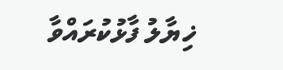ޚިޔާލު ފާޅުކުރައްވާ